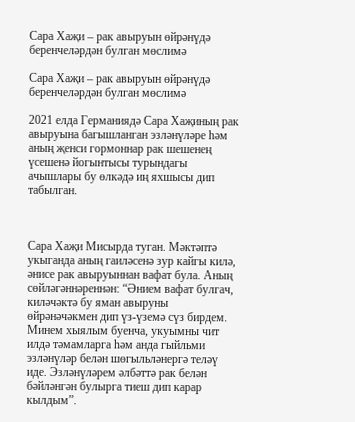Сара Хаҗи – рак авыруын өйрәнүдә беренчеләрдән булган мөслимә

Сара Хаҗи – рак авыруын өйрәнүдә беренчеләрдән булган мөслимә

2021 елда Германиядә Сара Хаҗиның рак авыруына багышланган эзләнүләре һәм аның җенси гормоннар рак шешенең үсешенә йогынтысы турындагы ачышлары бу өлкәдә иң яхшысы дип табылган.



Сара Хаҗи Мисырда туган. Мәктәптә укыганда аның гаиләсенә зур кайгы килә, әнисе рак авыруыннан вафат була. Аның сөйләгәннәреннән: “Әнием вафат булгач, киләчәктә бу яман авыруны өйрәнәчәкмен дип үз-үземә сүз бирдем. Минем хыялым буенча, укуымны чит илдә тәмамларга һәм анда гыйльми эзләнүләр белән шөгыльләнергә теләү иде. Эзләнүләрем әлбәттә рак белән бәйләнгән булырга тиеш дип карар кылдым”.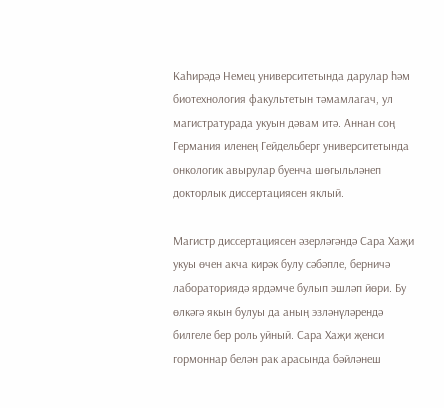Каһирәдә Немец университетында дарулар һәм биотехнология факультетын тәмамлагач, ул магистратурада укуын дәвам итә. Аннан соң Германия иленең Гейдельберг университетында онкологик авырулар буенча шөгыльләнеп докторлык диссертациясен яклый.

Магистр диссертациясен әзерләгәндә Сара Хаҗи укуы өчен акча кирәк булу сәбәпле, берничә лабораториядә ярдәмче булып эшләп йөри. Бу өлкәгә якын булуы да аның эзләнүләрендә билгеле бер роль уйный. Сара Хаҗи җенси гормоннар белән рак арасында бәйләнеш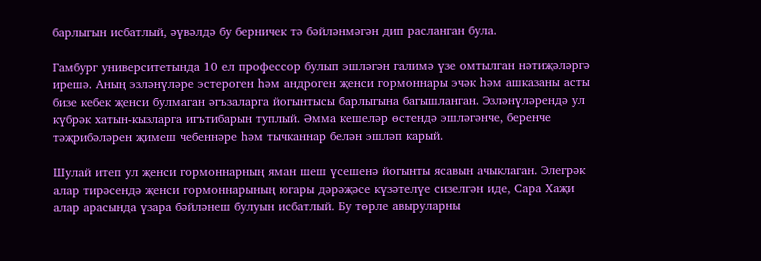барлыгын исбатлый, әүвәлдә бу берничек тә бәйләнмәгән дип расланган була.

Гамбург университетында 10 ел профессор булып эшләгән галимә үзе омтылган нәтиҗәләргә ирешә. Аның эзләнүләре эстероген һәм андроген җенси гормоннары эчәк һәм ашказаны асты бизе кебек җенси булмаган әгъзаларга йогынтысы барлыгына багышланган. Эзләнүләрендә ул күбрәк хатын-кызларга игътибарын туплый. Әмма кешеләр өстендә эшләгәнче, беренче тәҗрибәләрен җимеш чебеннәре һәм тычканнар белән эшләп карый.

Шулай итеп ул җенси гормоннарның яман шеш үсешенә йогынты ясавын ачыклаган. Элегрәк алар тирәсендә җенси гормоннарының югары дәрәҗәсе күзәтелүе сизелгән иде, Сара Хаҗи алар арасында үзара бәйләнеш булуын исбатлый. Бу төрле авыруларны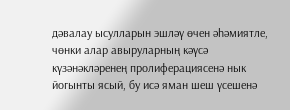дәвалау ысулларын эшләү өчен әһәмиятле, чөнки алар авыруларның кәүсә күзәнәкләренең пролиферациясенә нык йогынты ясый, бу исә яман шеш үсешенә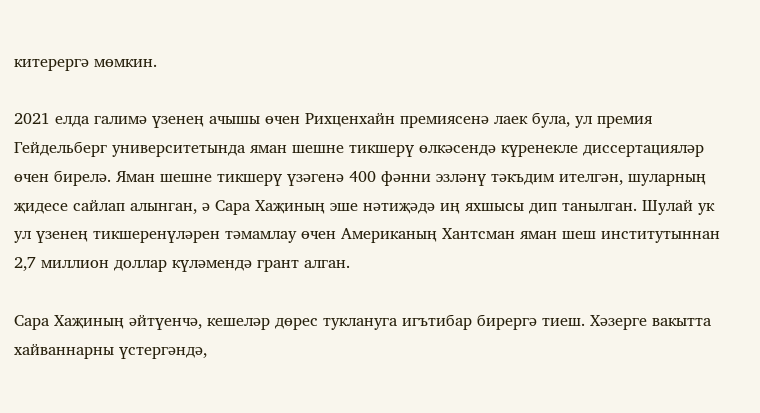китерергә мөмкин.

2021 елда галимә үзенең ачышы өчен Рихценхайн премиясенә лаек була, ул премия Гейдельберг университетында яман шешне тикшерү өлкәсендә күренекле диссертацияләр өчен бирелә. Яман шешне тикшерү үзәгенә 400 фәнни эзләнү тәкъдим ителгән, шуларның җидесе сайлап алынган, ә Сара Хаҗиның эше нәтиҗәдә иң яхшысы дип танылган. Шулай ук ул үзенең тикшеренүләрен тәмамлау өчен Американың Хантсман яман шеш институтыннан 2,7 миллион доллар күләмендә грант алган.

Сара Хаҗиның әйтүенчә, кешеләр дөрес туклануга игътибар бирергә тиеш. Хәзерге вакытта хайваннарны үстергәндә,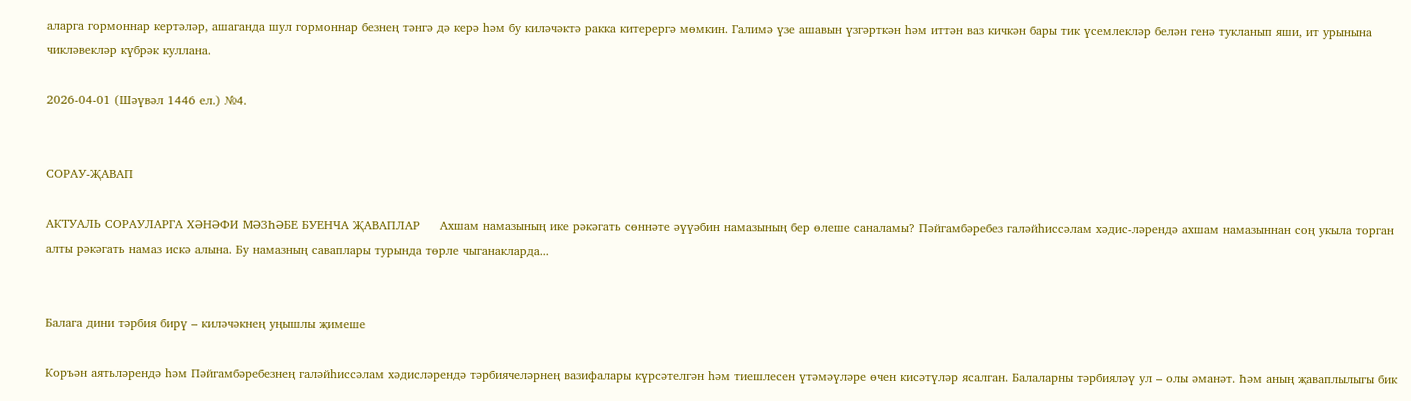аларга гормоннар кертәләр, ашаганда шул гормоннар безнең тәнгә дә керә һәм бу киләчәктә ракка китерергә мөмкин. Галимә үзе ашавын үзгәрткән һәм иттән ваз кичкән бары тик үсемлекләр белән генә тукланып яши, ит урынына чикләвекләр күбрәк куллана.

2026-04-01 (Шәүвәл 1446 ел.) №4.


СОРАУ-ҖАВАП

АКТУАЛЬ СОРАУЛАРГА ХӘНӘФИ МӘЗҺӘБЕ БУЕНЧА ҖАВАПЛАР     Ахшам намазының ике рәкәгать сөннәте әүүәбин намазының бер өлеше саналамы? Пәйгамбәребез галәйһиссәлам хәдис-ләрендә ахшам намазыннан соң укыла торган алты рәкәгать намаз искә алына. Бу намазның саваплары турында төрле чыганакларда...


Балага дини тәрбия бирү – киләчәкнең уңышлы җимеше

Коръән аятьләрендә һәм Пәйгамбәребезнең галәйһиссәлам хәдисләрендә тәрбиячеләрнең вазифалары күрсәтелгән һәм тиешлесен үтәмәүләре өчен кисәтүләр ясалган. Балаларны тәрбияләү ул – олы әманәт. Һәм аның җаваплылыгы бик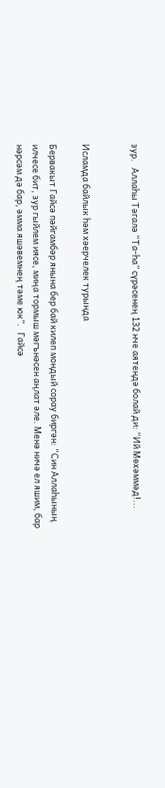зур.   Аллаһы Тәгалә “Та-һа” сүрәсенең 132 нче аятендә болай ди: “Ий Мөхәммәд!...


Исламда байлык һәм хәерчелек турында

Бервакыт Гайсә пәйгамбәр янына бер бай килеп мондый сорау биргән: “Син Аллаһының илчесе бит, зур гыйлем иясе, миңа тормыш мәгънәсен аңлат әле. Менә ничә ел яшим, бар нәрсәм дә бар, әмма яшәвемнең тәме юк”.   Гайсә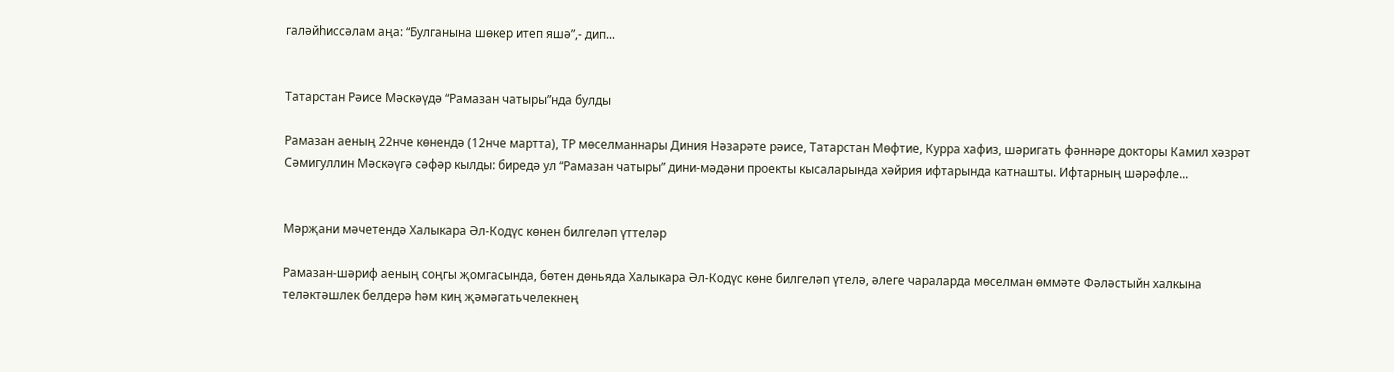галәйһиссәлам аңа: “Булганына шөкер итеп яшә”,- дип...


Татарстан Рәисе Мәскәүдә “Рамазан чатыры”нда булды

Рамазан аеның 22нче көнендә (12нче мартта), ТР мөселманнары Диния Нәзарәте рәисе, Татарстан Мөфтие, Курра хафиз, шәригать фәннәре докторы Камил хәзрәт Сәмигуллин Мәскәүгә сәфәр кылды: биредә ул “Рамазан чатыры” дини-мәдәни проекты кысаларында хәйрия ифтарында катнашты. Ифтарның шәрәфле...


Мәрҗани мәчетендә Халыкара Әл-Кодүс көнен билгеләп үттеләр

Рамазан-шәриф аеның соңгы җомгасында, бөтен дөньяда Халыкара Әл-Кодүс көне билгеләп үтелә, әлеге чараларда мөселман өммәте Фәләстыйн халкына теләктәшлек белдерә һәм киң җәмәгатьчелекнең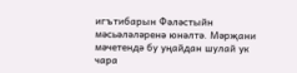игътибарын Фәләстыйн мәсьәләләренә юнәлтә. Мәрҗани мәчетендә бу уңайдан шулай ук чара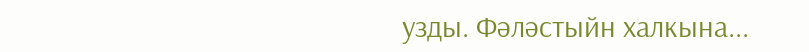узды. Фәләстыйн халкына...